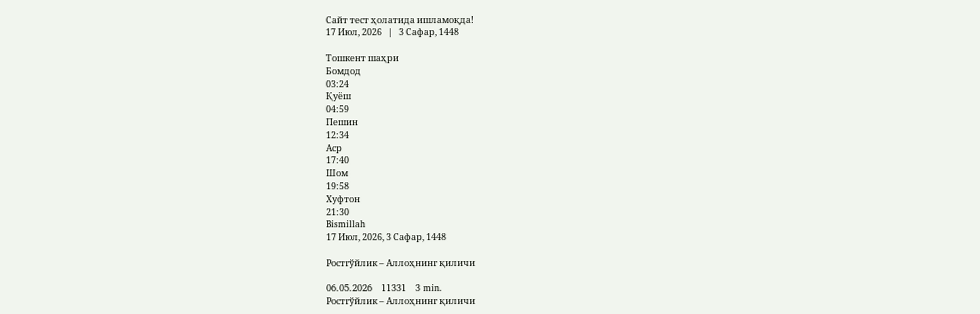Сайт тест ҳолатида ишламоқда!
17 Июл, 2026   |   3 Сафар, 1448

Тошкент шаҳри
Бомдод
03:24
Қуёш
04:59
Пешин
12:34
Аср
17:40
Шом
19:58
Хуфтон
21:30
Bismillah
17 Июл, 2026, 3 Сафар, 1448

Ростгўйлик – Аллоҳнинг қиличи

06.05.2026   11331   3 min.
Ростгўйлик – Аллоҳнинг қиличи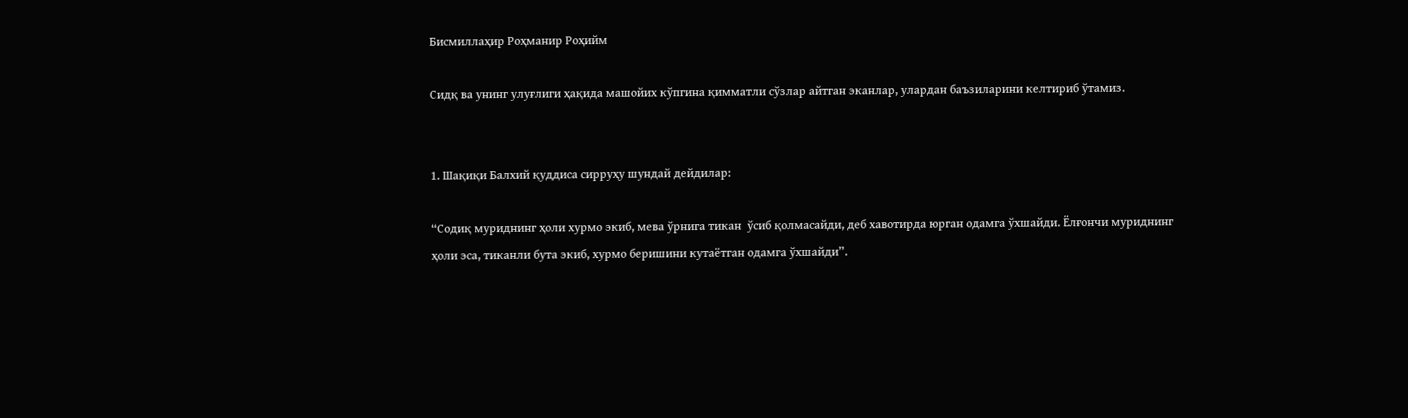Бисмиллаҳир Роҳманир Роҳийм

Сидқ ва унинг улуғлиги ҳақида машойих кўпгина қимматли сўзлар айтган эканлар, улардан баъзиларини келтириб ўтамиз.


1. Шақиқи Балхий қуддиса сирруҳу шундай дейдилар:

“Содиқ муриднинг ҳоли хурмо экиб, мева ўрнига тикан  ўсиб қолмасайди, деб хавотирда юрган одамга ўхшайди. Ёлғончи муриднинг ҳоли эса, тиканли бута экиб, хурмо беришини кутаётган одамга ўхшайди”.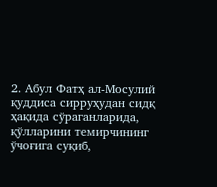2. Абул Фатҳ ал-Мосулий қуддиса сирруҳудан сидқ ҳақида сўраганларида, қўлларини темирчининг ўчоғига суқиб,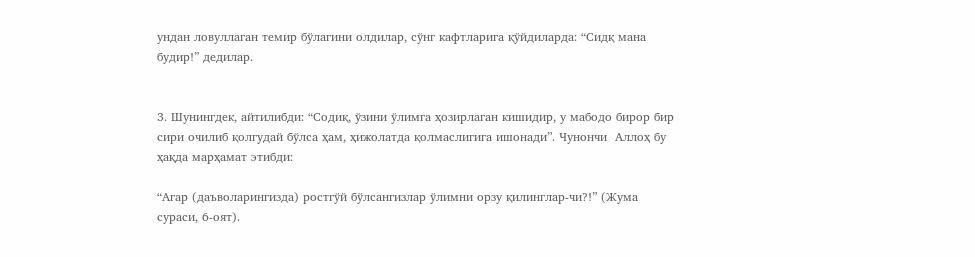ундан ловуллаган темир бўлагини олдилар, сўнг кафтларига қўйдиларда: “Сидқ мана будир!” дедилар.


3. Шунингдек, айтилибди: “Содиқ, ўзини ўлимга ҳозирлаган кишидир, у мабодо бирор бир сири очилиб қолгудай бўлса ҳам, ҳижолатда қолмаслигига ишонади”. Чунончи  Аллоҳ бу ҳақда марҳамат этибди:

“Агар (даъволарингизда) ростгўй бўлсангизлар ўлимни орзу қилинглар-чи?!” (Жума сураси, 6-оят).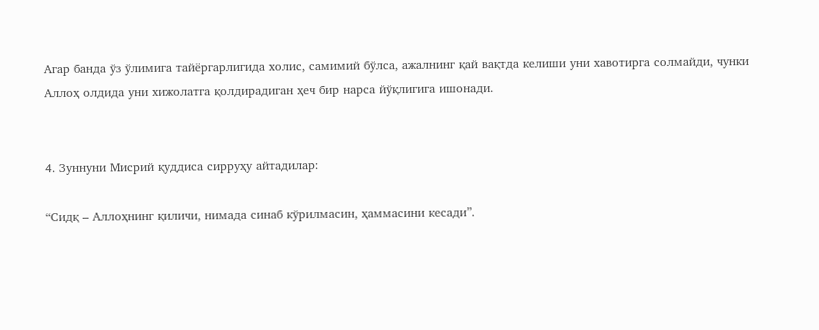Агар банда ўз ўлимига тайёргарлигида холис, самимий бўлса, ажалнинг қай вақтда келиши уни хавотирга солмайди, чунки Аллоҳ олдида уни хижолатга қолдирадиган ҳеч бир нарса йўқлигига ишонади.


4. Зуннуни Мисрий қуддиса сирруҳу айтадилар:

“Сидқ – Аллоҳнинг қиличи, нимада синаб кўрилмасин, ҳаммасини кесади”.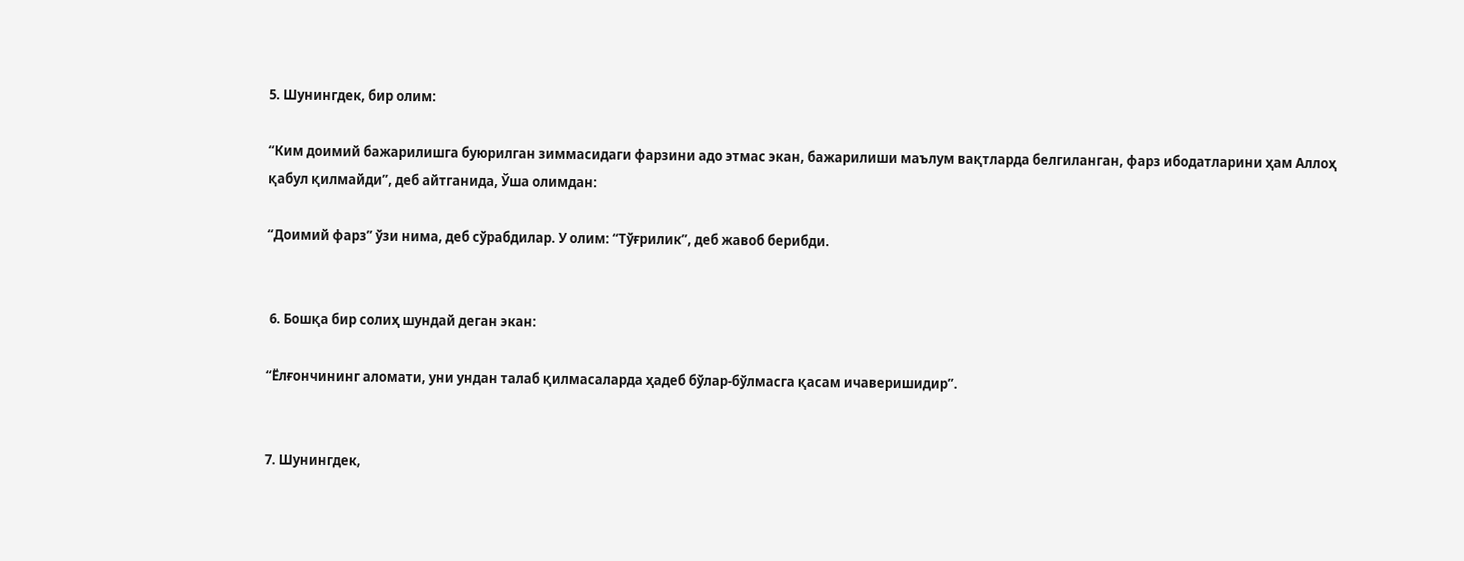5. Шунингдек, бир олим:

“Ким доимий бажарилишга буюрилган зиммасидаги фарзини адо этмас экан, бажарилиши маълум вақтларда белгиланган, фарз ибодатларини ҳам Аллоҳ қабул қилмайди”, деб айтганида, Ўша олимдан:

“Доимий фарз” ўзи нима, деб сўрабдилар. У олим: “Тўғрилик”, деб жавоб берибди.


 6. Бошқа бир солиҳ шундай деган экан:

“Ёлғончининг аломати, уни ундан талаб қилмасаларда ҳадеб бўлар-бўлмасга қасам ичаверишидир”.


7. Шунингдек,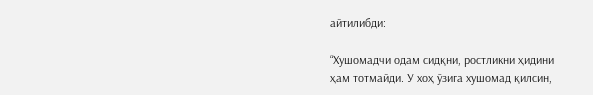айтилибди:

“Хушомадчи одам сидқни, ростликни ҳидини ҳам тотмайди. У хоҳ ўзига хушомад қилсин,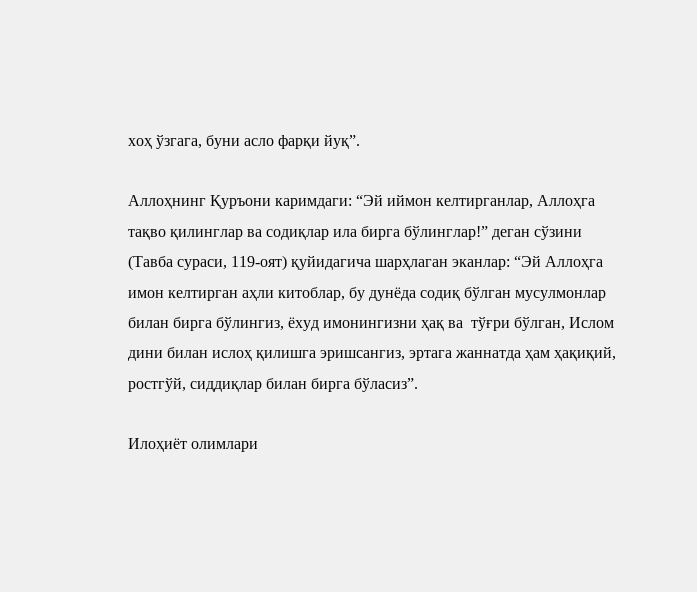хоҳ ўзгага, буни асло фарқи йуқ”.

Аллоҳнинг Қуръони каримдаги: “Эй иймон келтирганлар, Аллоҳга тақво қилинглар ва содиқлар ила бирга бўлинглар!” деган сўзини (Тавба сураси, 119-оят) қуйидагича шарҳлаган эканлар: “Эй Аллоҳга имон келтирган аҳли китоблар, бу дунёда содиқ бўлган мусулмонлар билан бирга бўлингиз, ёхуд имонингизни ҳақ ва  тўғри бўлган, Ислом дини билан ислоҳ қилишга эришсангиз, эртага жаннатда ҳам ҳақиқий, ростгўй, сиддиқлар билан бирга бўласиз”.

Илоҳиёт олимлари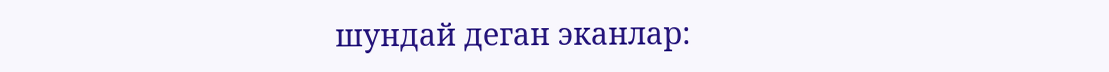шундай деган эканлар: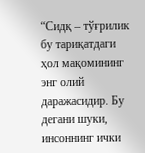“Сидқ – тўғрилик бу тариқатдаги ҳол мақомининг энг олий даражасидир. Бу дегани шуки, инсоннинг ички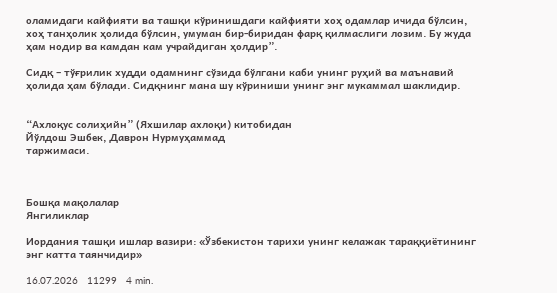оламидаги кайфияти ва ташқи кўринишдаги кайфияти хоҳ одамлар ичида бўлсин, хоҳ танҳолик ҳолида бўлсин, умуман бир-биридан фарқ қилмаслиги лозим. Бу жуда ҳам нодир ва камдан кам учрайдиган ҳолдир”.

Сидқ – тўғрилик худди одамнинг сўзида бўлгани каби унинг руҳий ва маънавий ҳолида ҳам бўлади. Сидқнинг мана шу кўриниши унинг энг мукаммал шаклидир.


“Ахлоқус солиҳийн” (Яхшилар ахлоқи) китобидан
Йўлдош Эшбек, Даврон Нурмуҳаммад
таржимаси.



Бошқа мақолалар
Янгиликлар

Иордания ташқи ишлар вазири: «Ўзбекистон тарихи унинг келажак тараққиётининг энг катта таянчидир»

16.07.2026   11299   4 min.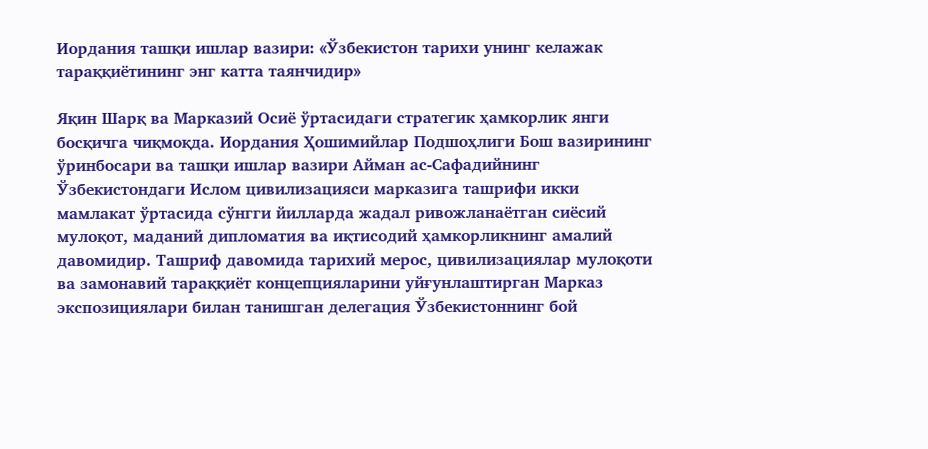Иордания ташқи ишлар вазири: «Ўзбекистон тарихи унинг келажак тараққиётининг энг катта таянчидир»

Яқин Шарқ ва Марказий Осиё ўртасидаги стратегик ҳамкорлик янги босқичга чиқмоқда. Иордания Ҳошимийлар Подшоҳлиги Бош вазирининг ўринбосари ва ташқи ишлар вазири Айман ас-Сафадийнинг Ўзбекистондаги Ислом цивилизацияси марказига ташрифи икки мамлакат ўртасида сўнгги йилларда жадал ривожланаётган сиёсий мулоқот, маданий дипломатия ва иқтисодий ҳамкорликнинг амалий давомидир. Ташриф давомида тарихий мерос, цивилизациялар мулоқоти ва замонавий тараққиёт концепцияларини уйғунлаштирган Марказ экспозициялари билан танишган делегация Ўзбекистоннинг бой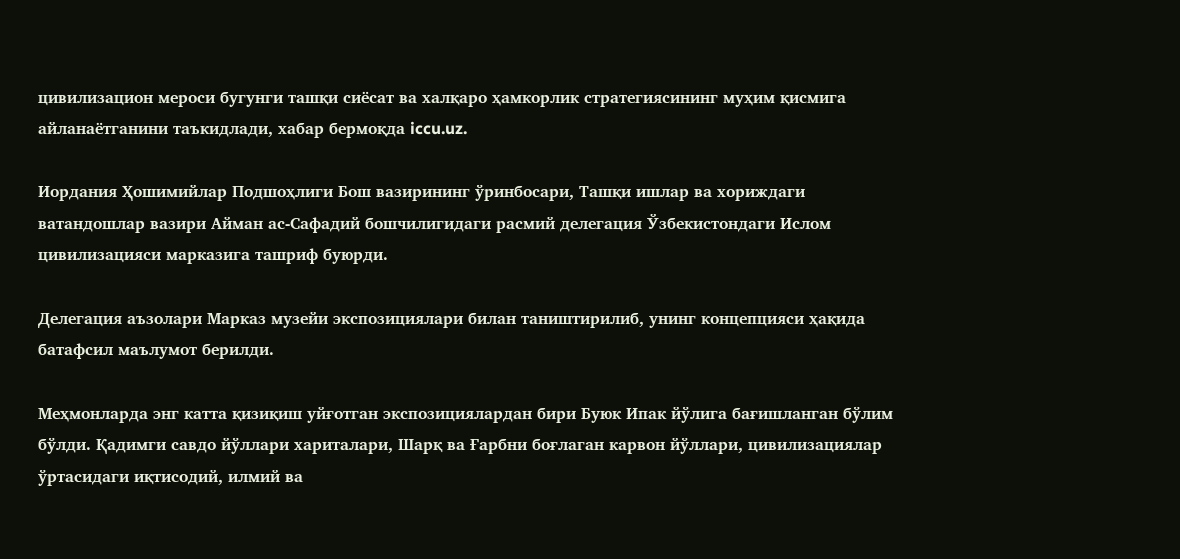цивилизацион мероси бугунги ташқи сиёсат ва халқаро ҳамкорлик стратегиясининг муҳим қисмига айланаётганини таъкидлади, хабар бермоқда iccu.uz.

Иордания Ҳошимийлар Подшоҳлиги Бош вазирининг ўринбосари, Ташқи ишлар ва хориждаги ватандошлар вазири Айман ас-Сафадий бошчилигидаги расмий делегация Ўзбекистондаги Ислом цивилизацияси марказига ташриф буюрди.

Делегация аъзолари Марказ музейи экспозициялари билан таништирилиб, унинг концепцияси ҳақида батафсил маълумот берилди.

Меҳмонларда энг катта қизиқиш уйғотган экспозициялардан бири Буюк Ипак йўлига бағишланган бўлим бўлди. Қадимги савдо йўллари хариталари, Шарқ ва Ғарбни боғлаган карвон йўллари, цивилизациялар ўртасидаги иқтисодий, илмий ва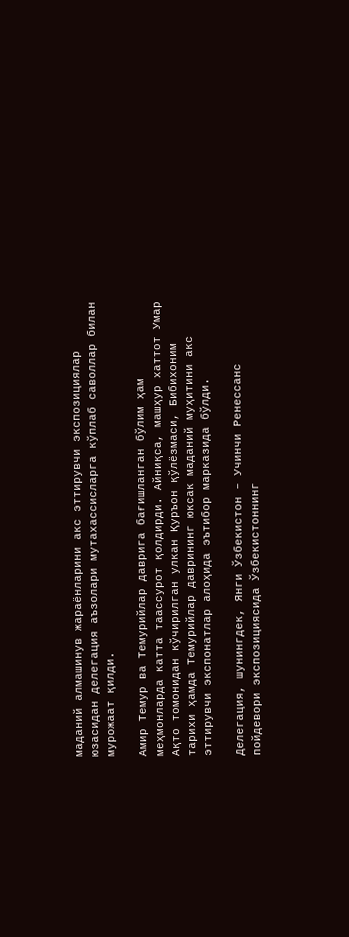маданий алмашинув жараёнларини акс эттирувчи экспозициялар юзасидан делегация аъзолари мутахассисларга кўплаб саволлар билан мурожаат қилди.

Амир Темур ва Темурийлар даврига бағишланган бўлим ҳам меҳмонларда катта таассурот қолдирди. Айниқса, машҳур хаттот Умар Ақто томонидан кўчирилган улкан Қуръон қўлёзмаси, Бибихоним тарихи ҳамда Темурийлар даврининг юксак маданий муҳитини акс эттирувчи экспонатлар алоҳида эътибор марказида бўлди.

Делегация, шунингдек, Янги Ўзбекистон – Учинчи Ренессанс пойдевори экспозициясида Ўзбекистоннинг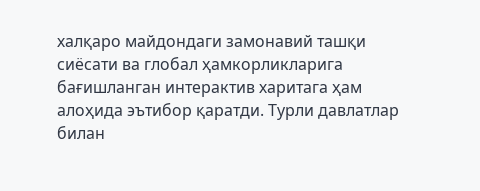халқаро майдондаги замонавий ташқи сиёсати ва глобал ҳамкорликларига бағишланган интерактив харитага ҳам алоҳида эътибор қаратди. Турли давлатлар билан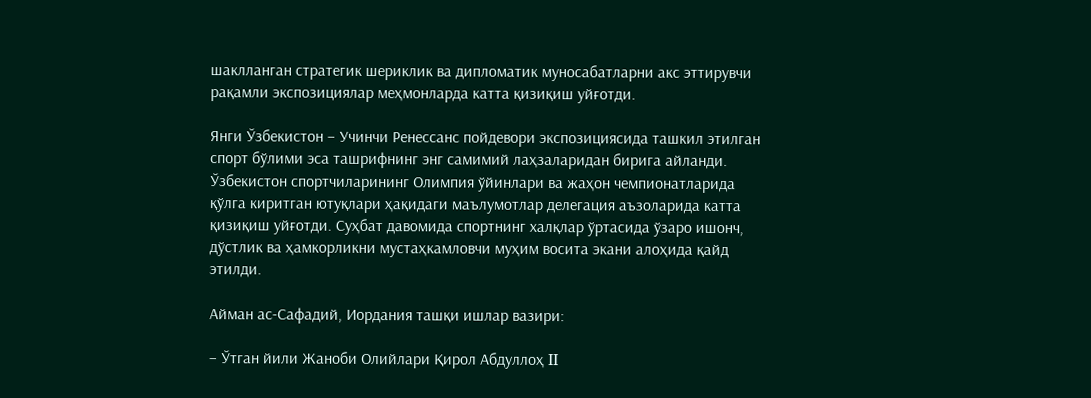шаклланган стратегик шериклик ва дипломатик муносабатларни акс эттирувчи рақамли экспозициялар меҳмонларда катта қизиқиш уйғотди.

Янги Ўзбекистон – Учинчи Ренессанс пойдевори экспозициясида ташкил этилган спорт бўлими эса ташрифнинг энг самимий лаҳзаларидан бирига айланди. Ўзбекистон спортчиларининг Олимпия ўйинлари ва жаҳон чемпионатларида қўлга киритган ютуқлари ҳақидаги маълумотлар делегация аъзоларида катта қизиқиш уйғотди. Суҳбат давомида спортнинг халқлар ўртасида ўзаро ишонч, дўстлик ва ҳамкорликни мустаҳкамловчи муҳим восита экани алоҳида қайд этилди.

Айман ас-Сафадий, Иордания ташқи ишлар вазири:

– Ўтган йили Жаноби Олийлари Қирол Абдуллоҳ II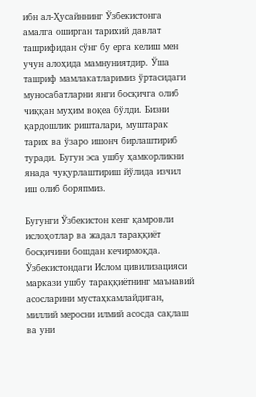ибн ал-Ҳусайннинг Ўзбекистонга амалга оширган тарихий давлат ташрифидан сўнг бу ерга келиш мен учун алоҳида мамнуниятдир. Ўша ташриф мамлакатларимиз ўртасидаги муносабатларни янги босқичга олиб чиққан муҳим воқеа бўлди. Бизни қардошлик ришталари, муштарак тарих ва ўзаро ишонч бирлаштириб туради. Бугун эса ушбу ҳамкорликни янада чуқурлаштириш йўлида изчил иш олиб боряпмиз.

Бугунги Ўзбекистон кенг қамровли ислоҳотлар ва жадал тараққиёт босқичини бошдан кечирмоқда. Ўзбекистондаги Ислом цивилизацияси маркази ушбу тараққиётнинг маънавий асосларини мустаҳкамлайдиган, миллий меросни илмий асосда сақлаш ва уни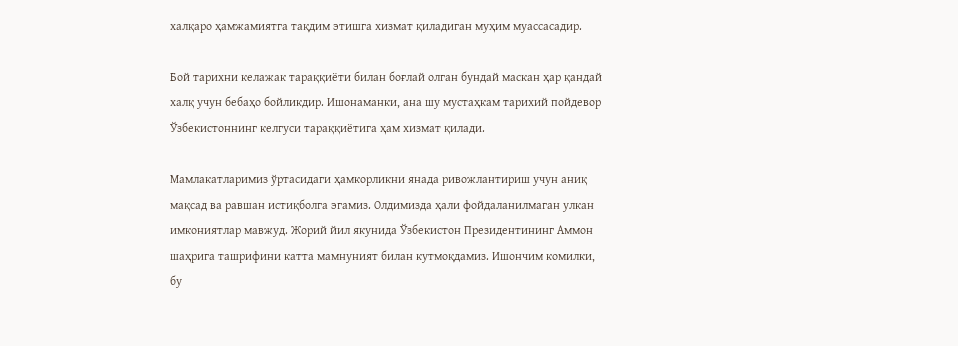халқаро ҳамжамиятга тақдим этишга хизмат қиладиган муҳим муассасадир.

Бой тарихни келажак тараққиёти билан боғлай олган бундай маскан ҳар қандай халқ учун бебаҳо бойликдир. Ишонаманки, ана шу мустаҳкам тарихий пойдевор Ўзбекистоннинг келгуси тараққиётига ҳам хизмат қилади.

Мамлакатларимиз ўртасидаги ҳамкорликни янада ривожлантириш учун аниқ мақсад ва равшан истиқболга эгамиз. Олдимизда ҳали фойдаланилмаган улкан имкониятлар мавжуд. Жорий йил якунида Ўзбекистон Президентининг Аммон шаҳрига ташрифини катта мамнуният билан кутмоқдамиз. Ишончим комилки, бу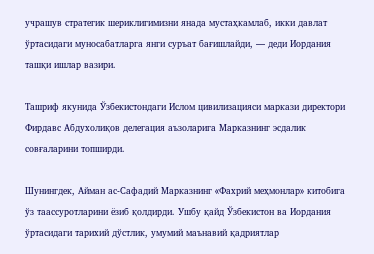учрашув стратегик шериклигимизни янада мустаҳкамлаб, икки давлат ўртасидаги муносабатларга янги суръат бағишлайди, — деди Иордания ташқи ишлар вазири.

Ташриф якунида Ўзбекистондаги Ислом цивилизацияси маркази директори Фирдавс Абдухолиқов делегация аъзоларига Марказнинг эсдалик совғаларини топширди.

Шунингдек, Айман ас-Сафадий Марказнинг «Фахрий меҳмонлар» китобига ўз таассуротларини ёзиб қолдирди. Ушбу қайд Ўзбекистон ва Иордания ўртасидаги тарихий дўстлик, умумий маънавий қадриятлар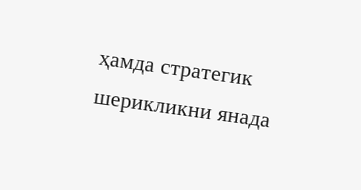ҳамда стратегик шерикликни янада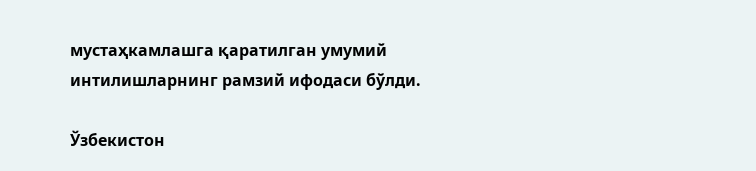мустаҳкамлашга қаратилган умумий интилишларнинг рамзий ифодаси бўлди.

Ўзбекистон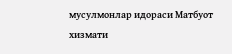мусулмонлар идораси Матбуот хизмати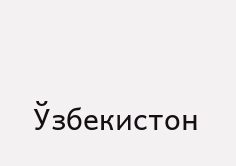Ўзбекистон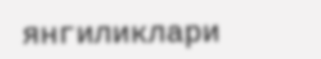янгиликлари